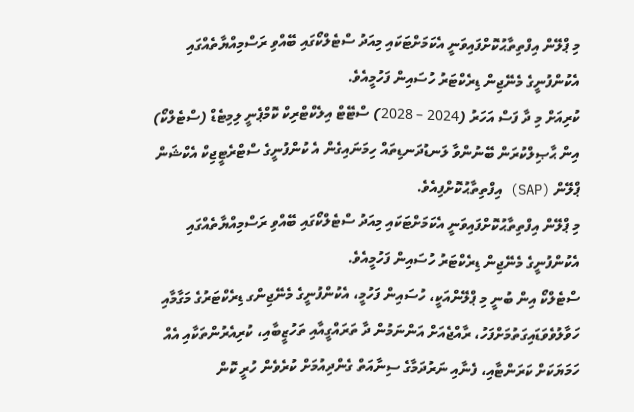މި ޕްލޭން އިފްތިތާޙުކޮށްފައިވަނީ އެކަމަށްޓަކައި މިއަދު ސްޓެލްކޯގައި ބޭއްވި ރަސްމިއްޔާތެއްގައި އެކުންފުނީގެ މެނޭޖިން ޑިރެކްޓަރު ހުސައިން ފަހުމީއެވެ.
ކުރިއަށް މި ދާ ފަސް އަހަރު (2024 – 2028) ސްޓޭޓް އިލެކްޓްރިކް ކޮމްޕެނީ ލިމިޓެޑް (ސްޓެލްކޯ) އިން ޙާޞިލްކުރަން ބޭނުންވާ ލަނޑުދަނޑިތައް ހިމަނައިގެން އެ ކުންފުނީގެ ސްޓްރެޓީޖިކް އެކްޝަން ޕްލޭން (SAP) އިފްތިތާޙުކޮށްފިއެވެ.
މި ޕްލޭން އިފްތިތާޙުކޮށްފައިވަނީ އެކަމަށްޓަކައި މިއަދު ސްޓެލްކޯގައި ބޭއްވި ރަސްމިއްޔާތެއްގައި އެކުންފުނީގެ މެނޭޖިން ޑިރެކްޓަރު ހުސައިން ފަހުމީއެވެ.
ސްޓެލްކޯ އިން ބުނީ މި ޕްލޭންއަކީ، ހުސައިން ފަހުމީ، އެކުންފުނީގެ މެނޭޖިންގ ޑިރެކްޓަރުގެ މަގާމާއި ހަވާލުވެވަޑައިގަތުމަށްފަހު، ރާއްޖެއަށް އަންނަމުން ދާ ތަރައްގީއާއި ތަހުޒީބާއި، ކުރިއެރުންތަކާއި އެއް ހަމަޔަކަށް ކަރަންޓާއި، ފެނާއި ނަރުދަމާގެ ސިނާއަތް ގެންދިއުމަށް ކުރެވެން ހުރީ ކޮން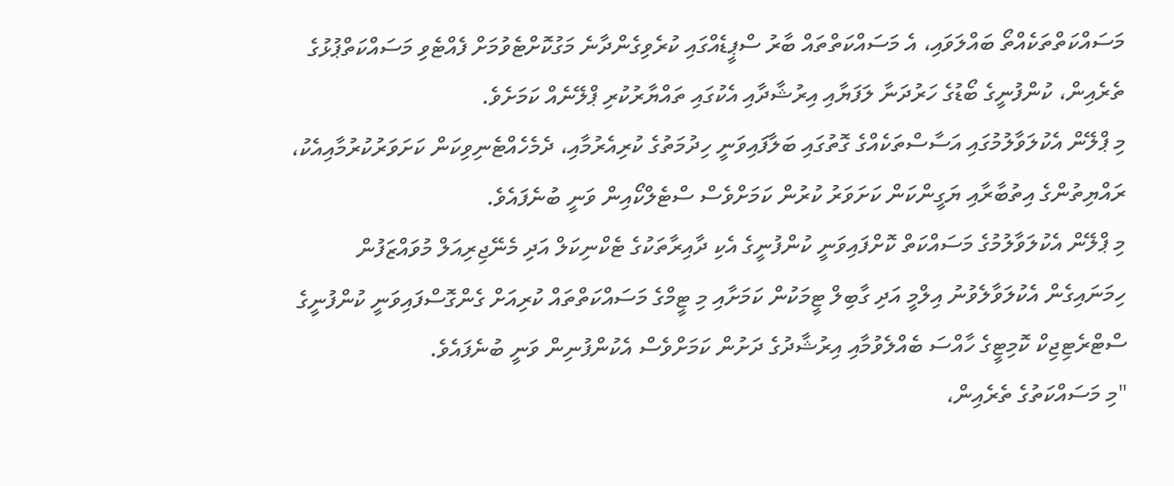މަސައްކަތްތަކެއްތޯ ބައްލަވައި، އެ މަސައްކަތްތައް ބާރު ސްޕީޑެއްގައި ކުރެވިގެންދާނެ މަގުކޮށްޓެވުމަށް ފެއްޓެވި މަސައްކަތްޕުޅުގެ ތެރެއިން، ކުންފުނީގެ ބޯޑުގެ ހަރުދަނާ ލަފަޔާއި އިރުޝާދާއި އެކުގައި ތައްޔާރުކުރި ޕްލޭނެއް ކަމަށެވެ.
މި ޕްލޭން އެކުލަވާލުމުގައި އަސާސްތަކެއްގެ ގޮތުގައި ބަލާފައިވަނީ ހިދުމަތުގެ ކުރިއެރުމާއި، ދެމެހެއްޓެނިވިކަން ކަށަވަރުކުރުމާއިއެކު، ރައްޔިތުންގެ އިތުބާރާއި ޔަގީންކަން ކަށަވަރު ކުރުން ކަމަށްވެސް ސްޓެލްކޯއިން ވަނީ ބުނެފައެވެ.
މި ޕްލޭން އެކުލަވާލުމުގެ މަސައްކަތް ކޮށްފައިވަނީ ކުންފުނީގެ އެކި ދާއިރާތަކުގެ ޓެކްނިކަލް އަދި މެނޭޖިރިއަލް މުވައްޒަފުން ހިމަނައިގެން އެކުލަވާލެވުނު އިލްމީ އަދި ގާބިލް ޓީމަކުން ކަމަށާއި މި ޓީމްގެ މަސައްކަތްތައް ކުރިއަށް ގެންގޮސްފައިވަނީ ކުންފުނީގެ ސްޓްރެޓިޖިކް ކޮމިޓީގެ ހާއްސަ ބެއްލެވުމާއި އިރުޝާދުގެ ދަށުން ކަމަށްވެސް އެކުންފުނިން ވަނީ ބުނެފައެވެ.
"މި މަސައްކަތުގެ ތެރެއިން،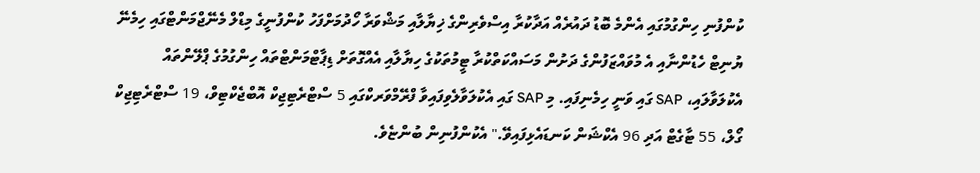ކުންފުނި ހިންގުމުގައި އެންމެ ބޮޑު ދައުރެއް އަދާކުރާ އިސްވެރިންގެ ޚިޔާލާއި މަޝްވަރާ ހޯދުމަށްފަހު ކުންފުނީގެ މިޑްލް މެނޭޖްމަންޓްގައި ހިމެނޭ ޔުނިޓް ހެޑުންނާއި އެ މުވައްޒަފުންގެ ދަށުން މަސައްކަތްކުރާ ޓީމުތަކުގެ ހިޔާލާއި އެއްގޮތަށް ޑިޕާޓްމަންޓްތައް ހިންގުމުގެ ޕްލޭންތައް އެކުލަވާލައި، SAP ގައި ވަނީ ހިމެނިފައި. މި SAP ގައި އެކުލަވާލެވިފައިވާ ފްރޭމްވަރކްގައި 5 ސްޓްރެޓިޖިކް އޮބްޖެކްޓިވް، 19 ސްޓްރެޓިޖިކް ގޯލް، 55 ޓާގެޓް އަދި 96 އެކްޝަން ކަނޑައެޅިފައިވޭ." އެކުންފުނިން ބުންޏެވެ.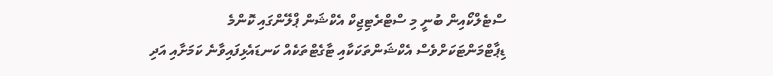ސްޓެލްކޯއިން ބުނީ މި ސްޓްރެޓިޖިކް އެކްޝަން ޕްލޭންގައި ކޮންމެ ޑިޕާޓްމަންޓަކަށްވެސް އެކްޝަންތަކަކާއި ޓާގެޓްތަކެއް ކަނޑައެޅިފައިވާނެ ކަމަށާއި އަދި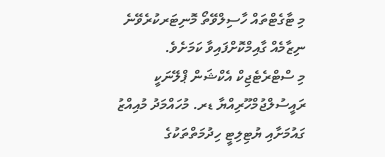މި ޓާގެޓްތައް ހާސިލްވޭތޯ މޮނިޓަރކުރެވޭނެ ނިޒާމެއް ގާއިމްކޮށްފައިވާ ކަމަށެވެ.
މި ސްޓްރެޓެޖިކް އެކްޝަން ޕްލޭނަކީ ރައީސުލްޖުމްހޫރިއްޔާ ޑރ. މުހައްމަދު މުއިއްޒު ގައުމަށާއި ޔުޓިލިޓީ ހިދުމަތްތަކުގެ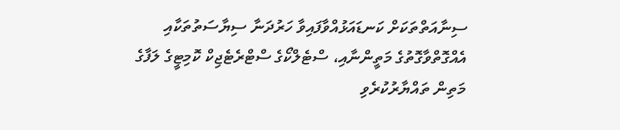ސިނާއަތްތަކަށް ކަނޑައަޅުއްވާފައިވާ ހަރުދަނާ ސިޔާސަތުތަކާއި އެއްގޮތްވާގޮތުގެ މަތީންނާއި، ސްޓެލްކޯގެ ސްޓްރެޓެޖިކް ކޮމިޓީގެ ލަފާގެ މަތިން ތައްޔާރުކުރެވި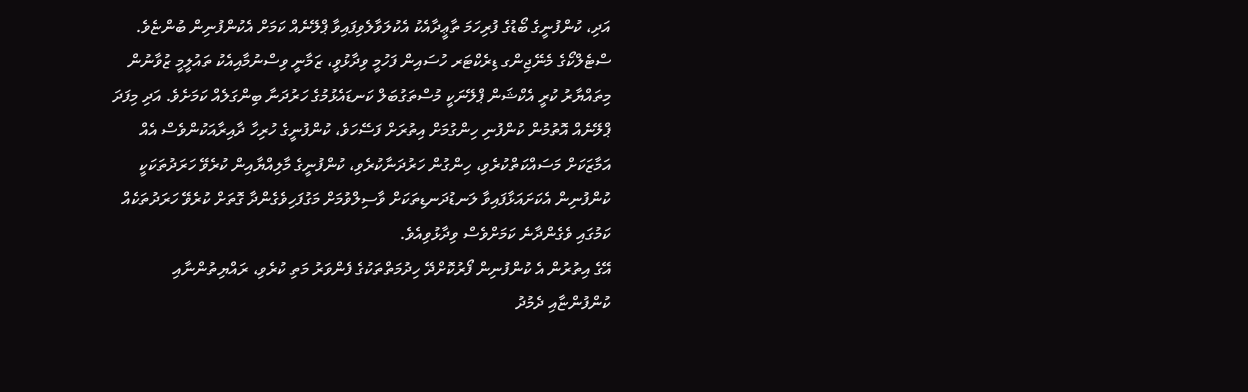އަދި، ކުންފުނީގެ ބޯޑުގެ ފުރިހަމަ ތާޢީދާއެކު އެކުލަވާލެވިފައިވާ ޕްލޭނެއް ކަމަށް އެކުންފުނިން ބުންޏެވެ.
ސްޓެލްކޯގެ މެނޭޖިންގ ޑިރެކްޓަރ ހުސައިން ފަހުމީ ވިދާޅުވީ، ޒަމާނީ ވިސްނުމާއިއެކު ތައުލީމީ ޒުވާނުން މިތައްޔާރު ކުރީ އެކްޝަން ޕްލޭނަކީ މުސްތަގުބަލް ކަނޑައެޅުމުގެ ހަރުދަނާ ބިންގަލެއް ކަމަށެވެ. އަދި މިފަދަ ޕްލޭނެއް އޮތުމުން ކުންފުނި ހިންގުމަށް އިތުރަށް ފަސޭހަވެ، ކުންފުނީގެ ހުރިހާ ދާއިރާއަކުންވެސް އެއް އަމާޒަކަށް މަސައްކަތްކުރެވި، ހިންގުން ހަރުދަނާކުރެވި، ކުންފުނީގެ މާލިއްޔާއިން ކުރެވޭ ހަރަދުތަކަކީ ކުންފުނިން އެކަށައަޅާފައިވާ ލަނޑުދަނޑިތަކަށް ވާސިލްވުމަށް މަގުފަހިވެގެންދާ ގޮތަށް ކުރެވޭ ހަރަދުތަކެއް ކަމުގައި ވެގެންދާނެ ކަމަށްވެސް ވިދާޅުވިއެވެ.
އޭގެ އިތުރުން އެ ކުންފުނިން ފޯރުކޮށްދޭ ހިދުމަތްތަކުގެ ފެންވަރު މަތި ކުރެވި، ރައްޔިތުންނާއި ކުންފުންޏާއި ދެމުދު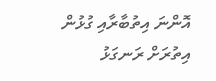އޮންނަ އިތުބާރާއި ގުޅުން އިތުރަށް ރަނގަޅު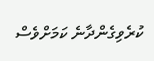ކުރެވިގެންދާނެ ކަމަށްވެސް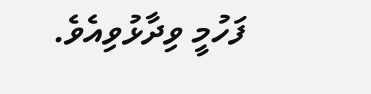ފަހުމީ ވިދާޅުވިއެވެ.